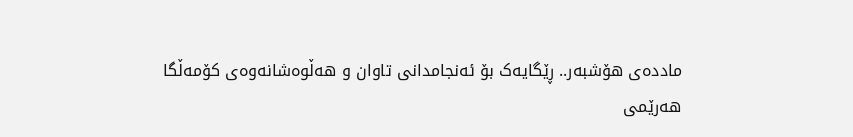ماددەی هۆشبەر.. ڕێگایەک بۆ ئەنجامدانی تاوان و هەڵوەشانەوەی کۆمەڵگا
ھەرێمی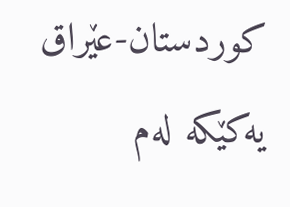کوردستان-عێراق یەکێکە لەم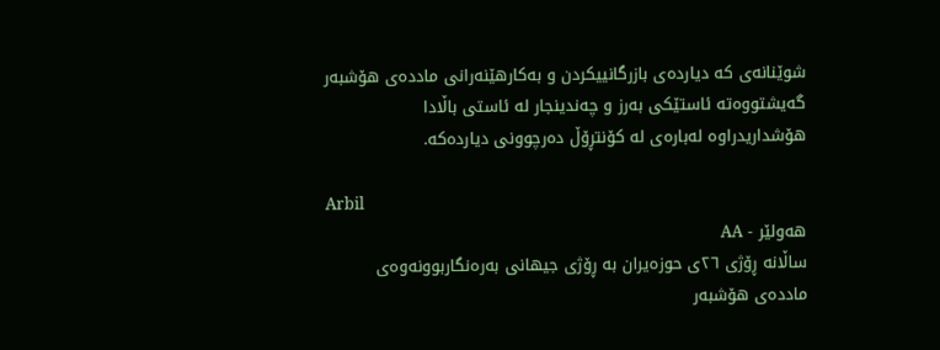شوێنانەی کە دیاردەی بازرگانییکردن و بەکارھێنەرانی ماددەی ھۆشبەر گەیشتووەتە ئاستێکی بەرز و چەندینجار لە ئاستی باڵادا ھۆشداریدراوە لەبارەی لە کۆنتڕۆڵ دەرچوونی دیاردەکە.

Arbil
هەولێر - AA
ساڵانە ڕۆژی ٢٦ی حوزەیران بە ڕۆژی جیھانی بەرەنگاربوونەوەی ماددەی ھۆشبەر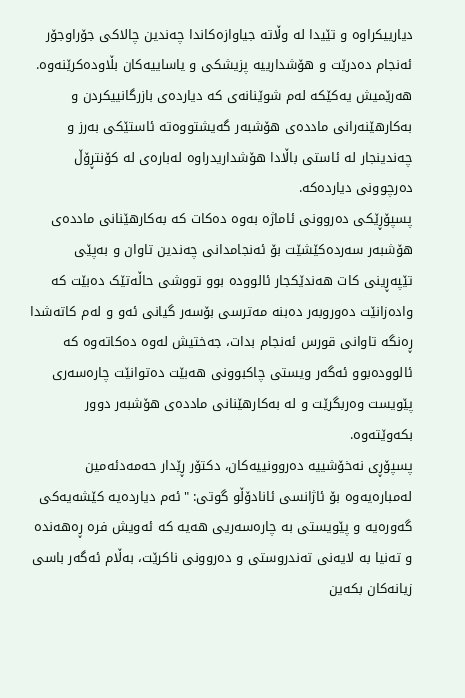دیارییکراوە و تێیدا لە وڵاتە جیاوازەکاندا چەندین چالاکی جۆراوجۆر ئەنجام دەدرێت و ھۆشدارییە پزیشکی و یاساییەکان بڵاودەکرێنەوە.
ھەرێمیش یەکێکە لەم شوێنانەی کە دیاردەی بازرگانییکردن و بەکارھێنەرانی ماددەی ھۆشبەر گەیشتووەتە ئاستێکی بەرز و چەندینجار لە ئاستی باڵادا ھۆشداریدراوە لەبارەی لە کۆنتڕۆڵ دەرچوونی دیاردەکە.
پسپۆڕێکی دەروونی ئاماژە بەوە دەکات کە بەکارھێنانی ماددەی ھۆشبەر سەردەکێشێت بۆ ئەنجامدانی چەندین تاوان و بەپێی تێپەڕینی کات ھەندێکجار ئالوودە بوو تووشی حاڵەتێک دەبێت کە وادەزانێت دەوروبەر دەبنە مەترسی بۆسەر گیانی ئەو و لەم کاتەشدا ڕەنگە تاوانی قورس ئەنجام بدات، جەختیش لەوە دەکاتەوە کە ئالوودەبوو ئەگەر ویستی چاکبوونی ھەبێت دەتوانێت چارەسەری پێویست وەربگرێت و لە بەکارھێنانی ماددەی ھۆشبەر دوور بکەوێتەوە.
پسپۆڕی نەخۆشییە دەروونییەکان، دکتۆر ڕێدار حەمەدئەمین لەمبارەیەوە بۆ ئاژانسی ئانادۆڵو گوتی: "ئەم دیاردەیە کێشەیەکی گەورەیە و پێویستی بە چارەسەریی ھەیە کە ئەویش فرە ڕەھەندە و تەنیا بە لایەنی تەندروستی و دەروونی ناکرێت، بەڵام ئەگەر باسی زیانەکان بکەین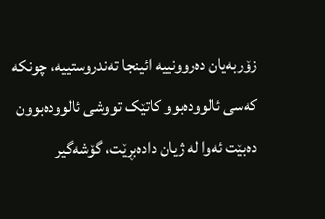زۆربەیان دەروونییە ائینجا تەندروستییە، چونکە کەسی ئالوودەبوو کاتێک تووشی ئالوودەبوون دەبێت ئەوا لە ژیان دادەبڕێت، گۆشەگیر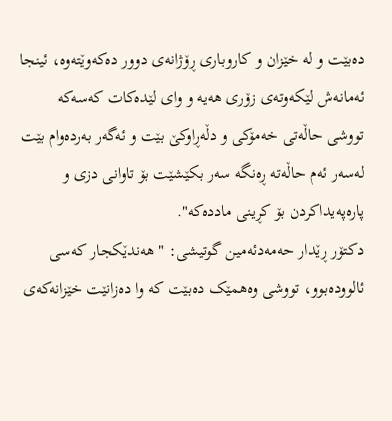دەبێت و لە خێزان و کاروباری ڕۆژانەی دوور دەکەوێتەوە، ئینجا ئەمانەش لێکەوتەی زۆری ھەیە و وای لێدەکات کەسەکە تووشی حاڵەتی خەمۆکی و دڵەڕاوکێ بێت و ئەگەر بەردەوام بێت لەسەر ئەم حاڵەتە ڕەنگە سەر بکێشێت بۆ تاوانی دزی و پارەپەیداکردن بۆ کڕینی ماددەکە".
دکتۆر ڕێدار حەمەدئەمین گوتیشی: "ھەندێکجار کەسی ئالوودەبوو، تووشی وەھمێک دەبێت کە وا دەزانێت خێزانەکەی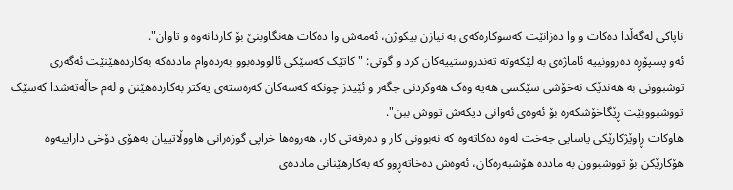ناپاکی لەگەڵدا دەکات و وا دەزانێت کەسوکارەکەی بە نیازن بیکوژن، ئەمەش وا دەکات ھەنگاوبنێ بۆ کاردانەوە و تاوان".
ئەو پسپۆڕە دەروونییە ئاماژەی بە لێکەوتە تەندروستییەکان کرد و گوتی: "کاتێک کەسێکی ئالوودەبوو بەردەوام ماددەکە بەکاردەھێنێت ئەگەری توشبوونی بە ھەندێک نەخۆشی سێکسی ھەیە وەک ھەوکردنی جگەر و ئێیدز چونکە کەسەکان کەرەستەی یەکتر بەکاردەھێنن و لەم حاڵەتەشدا کەسێک تووشبووبێت ڕێگاخۆشکەرە بۆ ئەوەی ئەوانی دیکەش تووش ببن".
ھاوکات ڕاوێژکارێکی یاسایی جەخت لەوە دەکاتەوە کە نەبوونی کار و دەرفەتی کار، ھەروەھا خراپی گوزەرانی ھاووڵاتییان بەھۆی دۆخی داراییەوە ھۆکارێکن بۆ تووشبوون بە ماددە ھۆشبەرەکان، ئەوەش دەخاتەڕوو کە بەکارھێنانی ماددەی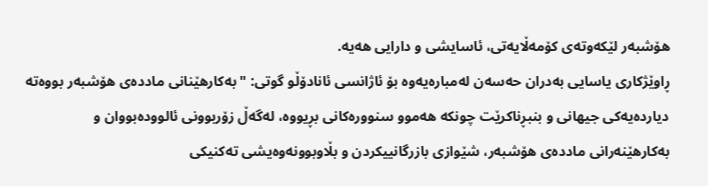ھۆشبەر لێکەوتەی کۆمەڵایەتی، ئاسایشی و دارایی ھەیە.
ڕاوێژکاری یاسایی بەدران حەسەن لەمبارەیەوە بۆ ئاژانسی ئانادۆڵو گوتی: "بەکارھێنانی ماددەی ھۆشبەر بووەتە دیاردەیەکی جیھانی و بنبڕناکرێت چونکە ھەموو سنوورەکانی بڕیووە، لەگەڵ زۆربوونی ئالوودەبووان و بەکارھێنەرانی ماددەی ھۆشبەر، شێوازی بازرگانییکردن و بڵاوبوونەوەیشی تەکنیکی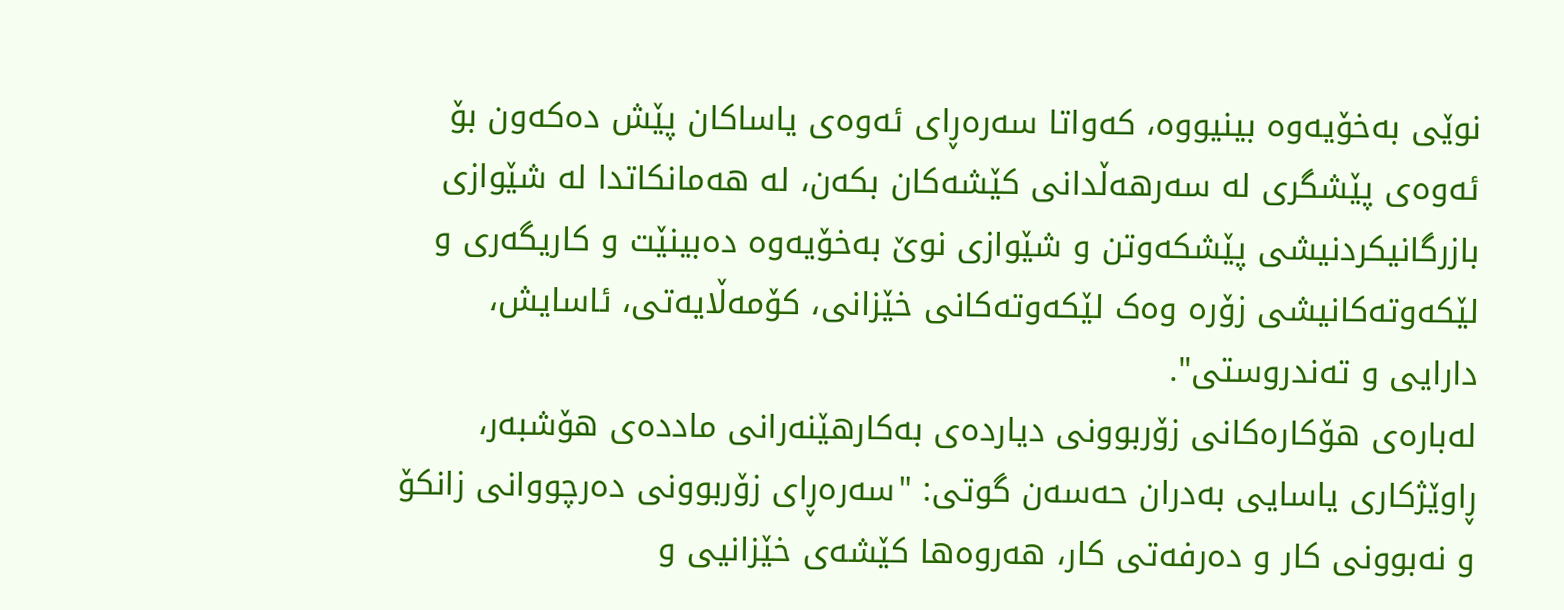نوێی بەخۆیەوە بینیووە، کەواتا سەرەڕای ئەوەی یاساکان پێش دەکەون بۆ ئەوەی پێشگری لە سەرھەڵدانی کێشەکان بکەن، لە ھەمانکاتدا لە شێوازی بازرگانیکردنیشی پێشکەوتن و شێوازی نوێ بەخۆیەوە دەبینێت و کاریگەری و لێکەوتەکانیشی زۆرە وەک لێکەوتەکانی خێزانی، کۆمەڵایەتی، ئاسایش، دارایی و تەندروستی".
لەبارەی ھۆکارەکانی زۆربوونی دیاردەی بەکارھێنەرانی ماددەی ھۆشبەر، ڕاوێژکاری یاسایی بەدران حەسەن گوتی: "سەرەڕای زۆربوونی دەرچووانی زانکۆ و نەبوونی کار و دەرفەتی کار، ھەروەھا کێشەی خێزانیی و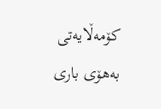کۆمەڵایەتی بەھۆی باری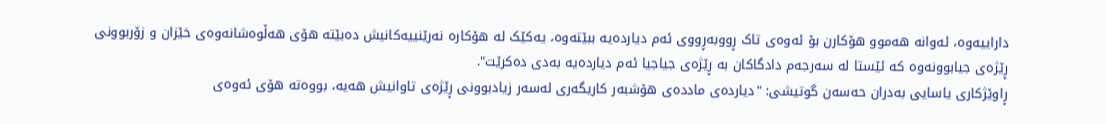داراییەوە، ئەوانە ھەموو ھۆکارن بۆ ئەوەی تاک ڕووبەڕووی ئەم دیاردەیە ببێتەوە، یەکێک لە ھۆکارە نەرێنییەکانیش دەبێتە ھۆی ھەڵوەشانەوەی خێزان و زۆربوونی ڕێژەی جیابوونەوە کە ئێستا لە سەرجەم دادگاکان بە ڕێژەی جیاجیا ئەم دیاردەیە بەدی دەکرێت".
ڕاوێژکاری یاسایی بەدران حەسەن گوتیشی: "دیاردەی ماددەی ھۆشبەر کاریگەری لەسەر زیادبوونی ڕێژەی تاوانیش ھەیە، بووەتە ھۆی ئەوەی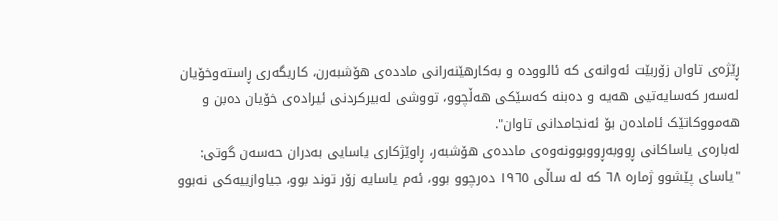ڕێژەی تاوان زۆربێت ئەوانەی کە ئالوودە و بەکارھێنەرانی ماددەی ھۆشبەرن، کاریگەری ڕاستەوخۆیان لەسەر کەسایەتیی ھەیە و دەبنە کەسێکی ھەڵچوو، تووشی لەبیرکردنی ئیرادەی خۆیان دەبن و ھەمووکاتێک ئامادەن بۆ ئەنجامدانی تاوان".
لەبارەی یاساکانی ڕووبەڕووبوونەوەی ماددەی ھۆشبەر، ڕاوێژکاری یاسایی بەدران حەسەن گوتی: "یاسای پێشوو ژمارە ٦٨ کە لە ساڵی ١٩٦٥ دەرچوو بوو، ئەم یاسایە زۆر توند بوو، جیاوازییەکی نەبوو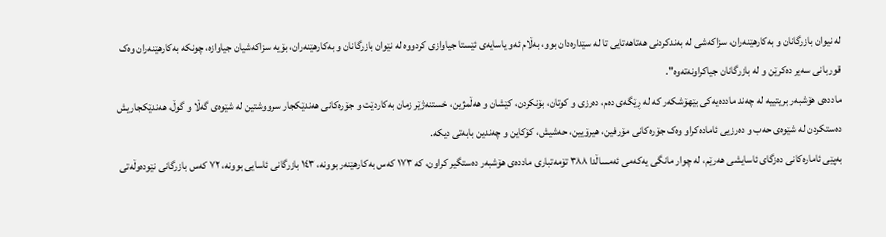لە نیوان بازرگانان و بەکارھێنەران، سزاکەشی لە بەندکردنی ھەتاھەتایی تا لە سێدارەدان بوو، بەڵام ئەو یاسایەی ئێستا جیاوازی کردووە لە نێوان بازرگانان و بەکارھێنەران، بۆیە سزاکەشیان جیاوازە، چونکە بەکارھێنەران وەک قوربانی سەیر دەکرێن و لە بازرگانان جیاکراونەتەوە".
ماددەی ھۆشبەر بریتییە لە چەند ماددەیەکی بێھۆشکەر کە لە ڕێگەی دەم، دەرزی و کوتان، بۆنکردن، کێشان و ھەڵمژین، خستنەژێر زمان بەکاردێت و جۆرەکانی ھەندێکجار سرووشتین لە شێوەی گەڵا و گوڵ، ھەندێکجاریش دەستکردن لە شێوەی حەب و دەرزیی ئامادەکراو وەک جۆرەکانی مۆرفین، ھیرۆیین، حەشیش، کۆکاین و چەندین بابەتی دیکە.
بەپێی ئامارەکانی دەزگای ئاسایشی ھەرێم، لە چوار مانگی یەکەمی ئەمساڵدا ٣٨٨ تۆمەتباری ماددەی ھۆشبەر دەستگیر کراون، کە ١٧٣ کەس بەکارھێنەر بوونە، ١٤٣ بازرگانی ئاسایی بوونە، ٧٢ کەس بازرگانی نێودەوڵەتی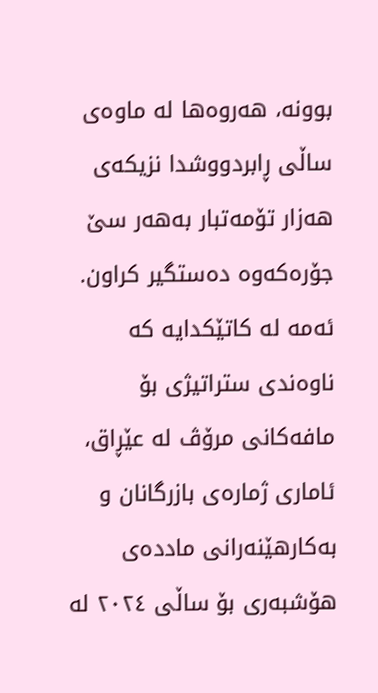بوونە، ھەروەھا لە ماوەی ساڵی ڕابردووشدا نزیکەی ھەزار تۆمەتبار بەھەر سێ جۆرەکەوە دەستگیر کراون.
ئەمە لە کاتێکدایە کە ناوەندی ستراتیژی بۆ مافەکانی مرۆڤ لە عێڕاق، ئاماری ژمارەی بازرگانان و بەکارهێنەرانی ماددەی ھۆشبەری بۆ ساڵی ٢٠٢٤ لە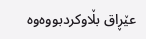عێڕاق بڵاوکردبووەوە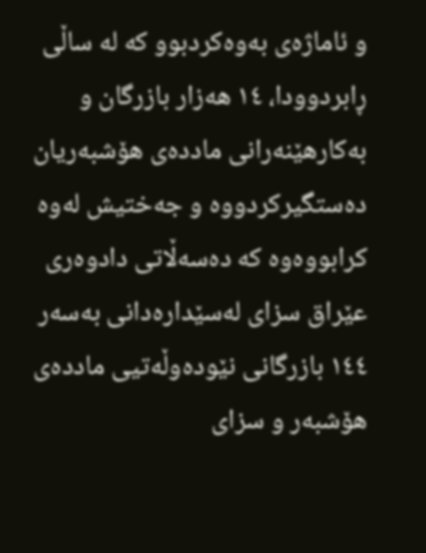و ئاماژەی بەوەکردبوو کە لە ساڵی ڕابردوودا، ١٤ ھەزار بازرگان و بەکارھێنەرانی ماددەی ھۆشبەریان دەستگیرکردووە و جەختیش لەوە کرابووەوە کە دەسەڵاتی دادوەری عێراق سزای لەسێدارەدانی بەسەر ١٤٤ بازرگانی نێودەوڵەتیی ماددەی ھۆشبەر و سزای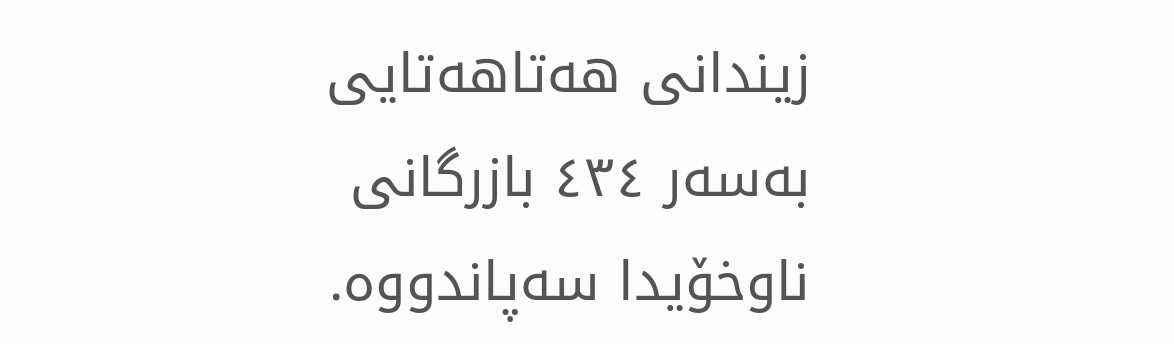زیندانی ھەتاھەتایی بەسەر ٤٣٤ بازرگانی ناوخۆیدا سەپاندووە.